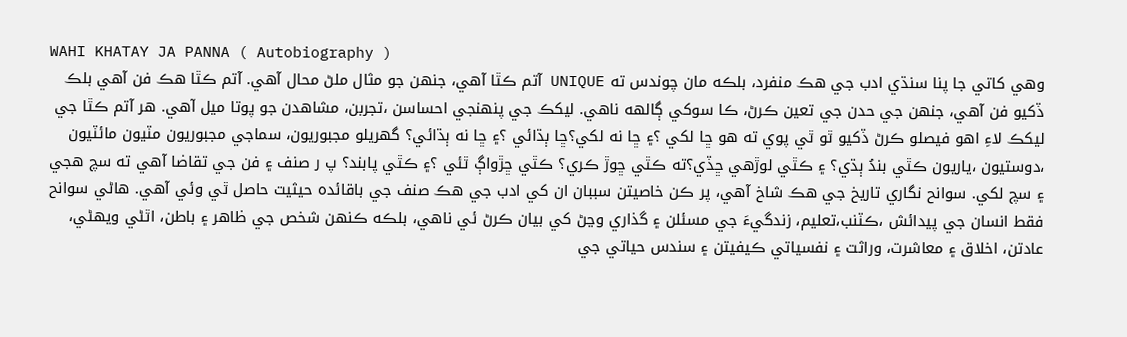WAHI KHATAY JA PANNA ( Autobiography )
وهي کاتي جا پنا سنڌي ادب جي هڪ منفرد، بلڪه مان چوندس ته UNIQUE آتم ڪٿا آهي، جنهن جو مثال ملڻ محال آهي. آتم ڪٿا هڪ فن آهي بلڪ ڏکيو فن آهي، جنهن جي حدن جي تعين ڪرڻ، ڪا سوکي ڳالهه ناهي. ليکڪ جي پنهنجي احساسن ،تجربن، مشاهدن جو پوتا ميل آهي. هر آتم ڪٿا جي ليکڪ لاءِ اهو فيصلو ڪرڻ ڏکيو ٿو ٿي پوي ته هو ڇا لکي ؟۽ ڇا نه لکي؟ڇا ٻڌائي ؟۽ ڇا نه ٻڌائي؟ گهريلو مجبوريون، سماجي مجبوريون مٽيون مائٽيون ،دوستيون ،ياريون ڪٿي بندُ ٻڌي؟ ۽ ڪٿي لوڙهي ڇڏي؟ته ڪٿي ڇوڙ ڪري؟ ڪٿي ڇڙواڳ ٿئي ؟۽ ڪٿي پابند؟ پ ر صنف ۽ فن جي تقاضا آهي ته سچ هجي ۽ سچ لکي. سوانح نگاري تاريخ جي هڪ شاخ آهي، پر ڪن خاصيتن سببان ان کي ادب جي هڪ صنف جي باقائده حيثيت حاصل ٿي وئي آهي. هاڻي سوانح فقط انسان جي پيدائش ،ڪٽنب،تعليم، زندگيءَ جي مسئلن ۽ گذاري وڃڻ کي بيان ڪرڻ ئي ناهي، بلڪه ڪنهن شخص جي ظاهر ۽ باطن، اٿڻي ويهڻي، عادتن، اخلاق ۽ معاشرت، وراثت ۽ نفسياتي ڪيفيتن ۽ سندس حياتي جي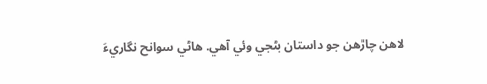لاهن چاڙهن جو داستان بڻجي وئي آهي. هاڻي سوانح نگاريءَ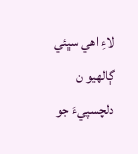لاءِ اهي سڀئي ڳالهيو ن دلچسپيءَ جو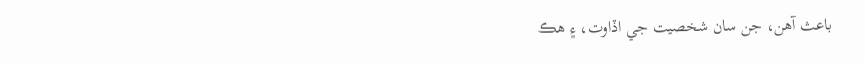باعث آهن، جن سان شخصيت جي اڏاوت، ۽ هڪ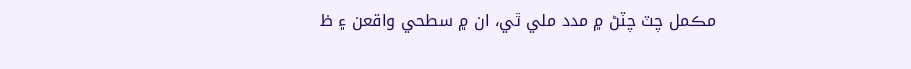مڪمل چٽ چٽڻ ۾ مدد ملي ٿي، ان ۾ سطحي واقعن ۽ ظ